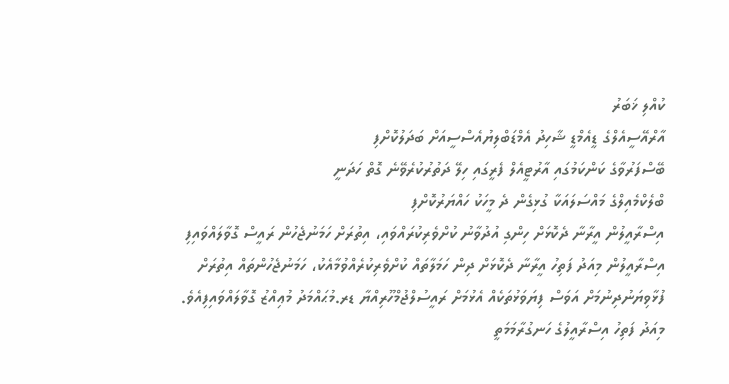ކުއްލި ޚަބަރު
އާރްއޭސީއެލްގެ ޑީއެމްޑީ ޝާހިދު އެމްޑަބްލިޔުއެސްސީއަށް ބަދަލުކޮށްފި
ބޭސްފަރުވާގެ ކަންކަމުގައި އާރުޓީއެލް ފެރީގައި ހިލޭ ދަތުރުކުރެވޭނެ ގޮތް ހަދަނީ
ބްލެކްމެއިލްގެ މައްސަލައަކާ ގުޅިގެން ދެ މީހަކު ހައްޔަރުކޮށްފި
އިސްރާއީލުން އީރާނާ ދެކޮޅަށް ހިންގި އުދުވާނު ކުށްވެރިކުރައްވައި، އިތުރަށް ހަމަނުޖެހުން ރައީސް ގޮވާލައްވައިފި
އިސްރާއީލުން މިއަދު ފަތިހު އީރާނާ ދެކޮޅަށް ދިން ހަމަލާތައް ކުށްވެރިކުރެއްވުމާއެކު، ހަމަނުޖެހުންތައް އިތުރަށް ފުޅާވިޔަނުދިނުމަށް އަވަސް ފިޔަވަޅުތަކެއް އެޅުމަށް ރައީސުލްޖުމްހޫރިއްޔާ ޑރ.މުޙައްމަދު މުޢިއްޒު ގޮވާލައްވައިފިއެވެ.
މިއަދު ފަތިހު އިސްރާއީލުގެ ހަނގުރާމަމަތީ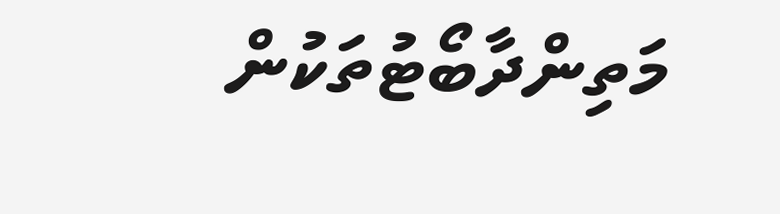މަތިންދާބޯޓުތަކުން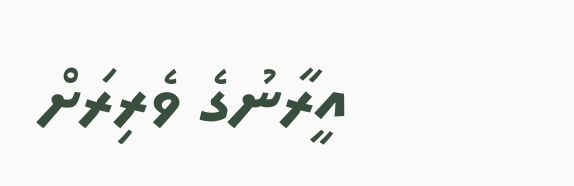އީރާނުގެ ވެރިރަށް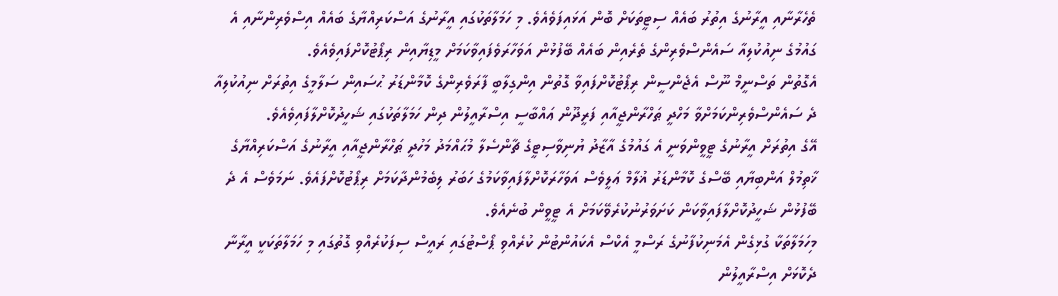ތެހެރާނާއި އީރާނުގެ އިތުރު ބައެއް ސިޓީތަކަށް ބޮން އަޅައިފަވެއެވެ. މި ހަމަލާތަކުގައި އީރާނުގެ އަސްކަރިއްޔާގެ ބައެއް އިސްވެރިންނާއި އެ ގައުމުގެ ނިއުކުލިއާ ސައެންސްވެރިންގެ ތެރެއިން ބައެއް ބޭފުޅުން އަވަހާރަވެފައިވާކަމަށް މީޑިޔާއިން ރިޕޯޓުކޮށްފައިވެއެވެ.
އެގޮތުން ތަސްނީމް ނޫސް އެޖެންސީން ރިޕޯޓުކޮށްފައިވާ ގޮތުން އިންގިލާބީ ފާރަވެރިންގެ ކޮމާންޑަރު ޙުސައިން ސަލާމީގެ އިތުރަށް ނިއުކުލިއާ ދެ ސައެންސްވެރިންކަމަށްވާ މަހްދީ ޠަހްރާންޖީއާއި ފަރީދޫން ޢައްބާސީ އިސްރާއީލުން ދިން ހަމަލާތަކުގައި ޝަހީދުކޮށްލާފައިވެއެވެ.
އޭގެ އިތުރަށް އީރާނުގެ ޓީވީންވަނީ އެ ގައުމުގެ އާޒާދު ޔުނިވާސިޓީގެ ޗާންސެލާ މުޙައްމަދު މަހުދީ ޠަހްރާންޖީއާއި އީރާނުގެ އަސްކަރިއްޔާގެ ޚާތިމުލް އަންބިޔާއި ބޭސްގެ ކޮމާންޑަރު ޣުލާމް ޢަލީވެސް އަވަހާރަކޮށްލާފައިވާކަމުގެ ހަބަރު ލިބެމުންދާކަމަށް ރިޕޯޓުކޮށްފައެވެ. ނަމަވެސް އެ ދެ ބޭފުޅުން ޝަހީދުކޮށްލާފައިވާކަން ކަށަވަރުނުކުރެވޭކަމަށް އެ ޓީވީން ބުނެއެވެ.
މިހަމަލާތަކާ ގުޅިގެން އެމަނިކުފާނުގެ ރަސްމީ އެކްސް އެކައުންޓުން ކުރެއްވި ޕޯސްޓުގައި ރައީސް ސިފަކުރެއްވި ގޮތުގައި މި ހަމަލާތަކަކީ އީރާނާ ދެކޮޅަށް އިސްރާއީލުން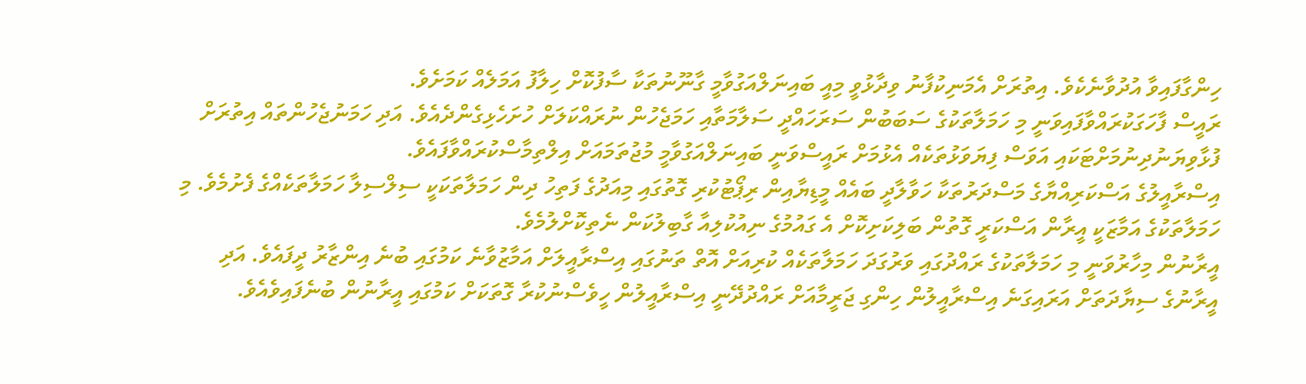ހިންގާފައިވާ އުދުވާނެކެވެ. އިތުރަށް އެމަނިކުފާނު ވިދާޅުވީ މިއީ ބައިނަލްއަގުވާމީ ގާނޫނުތަކާ ސާފުކޮށް ހިލާފު އަމަލެއް ކަމަށެވެ.
ރައީސް ފާހަގަކުރައްވާފައިވަނީ މި ހަމަލާތަކުގެ ސަބަބުން ސަރަހައްދީ ސަލާމަތާއި ހަމަޖެހުން ނުރައްކަލަށް ހުށަހެޅިގެންދެއެވެ. އަދި ހަމަނުޖެހުންތައް އިތުރަށް ފުޅާވިޔަނުދިނުމަށްޓަކައި އަވަސް ފިޔަވަޅުތަކެއް އެޅުމަށް ރައީސްވަނީ ބައިނަލްއަގުވާމީ މުޖުތަމައަށް އިލްތިމާސްކުރައްވާފައެވެ.
އިސްރާއީލުގެ އަސްކަރިއްޔާގެ މަސްދަރުތަކާ ހަވާލާދީ ބައެއް މީޑިޔާއިން ރިޕޯޓުކުރި ގޮތުގައި މިއަދުގެ ފަތިހު ދިން ހަމަލާތަކަކީ ސިލްސިލާ ހަމަލާތަކެއްގެ ފެށުމެވެ. މި ހަމަލާތަކުގެ އަމާޒަކީ އީރާން އަސްކަރީ ގޮތުން ބަލިކަށިކޮށް އެ ގައުމުގެ ނިއުކުލިއާ ގާބިލުކަން ނެތިކޮށްލުމެވެ.
އީރާނުން މިހާރުވަނީ މި ހަމަލާތަކުގެ ރައްދުގައި ވަރުގަދަ ހަމަލާތަކެއް ކުރިއަށް އޮތް ތަނުގައި އިސްރާއީލަށް އަމާޒުވާނެ ކަމުގައި ބުނެ އިންޒާރު ދީފައެވެ. އަދި އީރާނުގެ ސިޔާދަތަށް އަރައިގަނެ އިސްރާއީލުން ހިންގި ޖަރީމާއަށް ރައްދުދޭނީ އިސްރާއީލުން ހީވެސްނުކުރާ ގޮތަކަށް ކަމުގައި އީރާނުން ބުނެފައިވެއެވެ.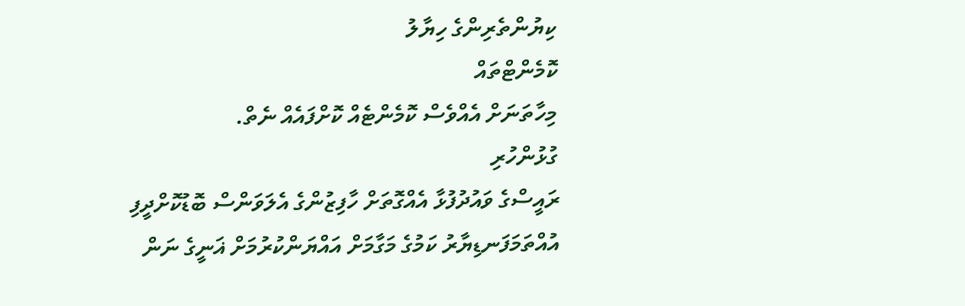ކިޔުންތެރިންގެ ހިޔާލު
ކޮމެންޓްތައް
މިހާތަނަށް އެއްވެސް ކޮމެންޓެއް ކޮށްފައެއް ނެތް.
ގުޅުންހުރި
ރައީސްގެ ވައުދުފުޅާ އެއްގޮތަށް ހާފިޒުންގެ އެލަވަންސް ބޮޑުކޮށްދީފި
އުއްތަމަފަނޑިޔާރު ކަމުގެ މަގާމަށް އައްޔަންކުރުމަށް ޣަނީގެ ނަން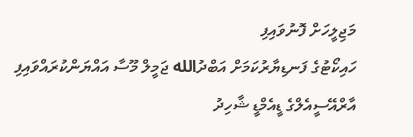މަޖިލީހަށް ފޮނުވައިފި
ހައިކޯޓުގެ ފަނޑިޔާރުކަމަށް އަބްދުالله ޖަމީލް މޫސާ އައްޔަންކުރައްވައިފި
އާރްއޭސީއެލްގެ ޑީއެމްޑީ ޝާހިދު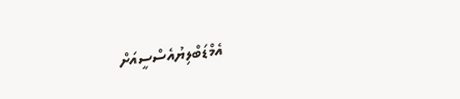އެމްޑަބްލިޔުއެސްސީއަށް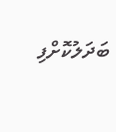ބަދަލުކޮށްފި